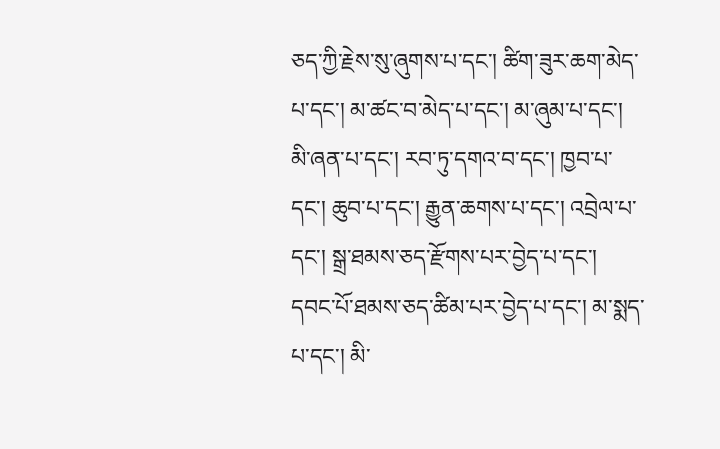ཅད་ཀྱི་རྗེས་སུ་ཞུགས་པ་དང་། ཚིག་ཟུར་ཆག་མེད་པ་དང་། མ་ཚང་བ་མེད་པ་དང་། མ་ཞུམ་པ་དང་། མི་ཞན་པ་དང་། རབ་ཏུ་དགའ་བ་དང་། ཁྱབ་པ་དང་། ཆུབ་པ་དང་། རྒྱུན་ཆགས་པ་དང་། འབྲེལ་པ་དང་། སྒྲ་ཐམས་ཅད་རྫོགས་པར་བྱེད་པ་དང་། དབང་པོ་ཐམས་ཅད་ཚིམ་པར་བྱེད་པ་དང་། མ་སྨད་པ་དང་། མི་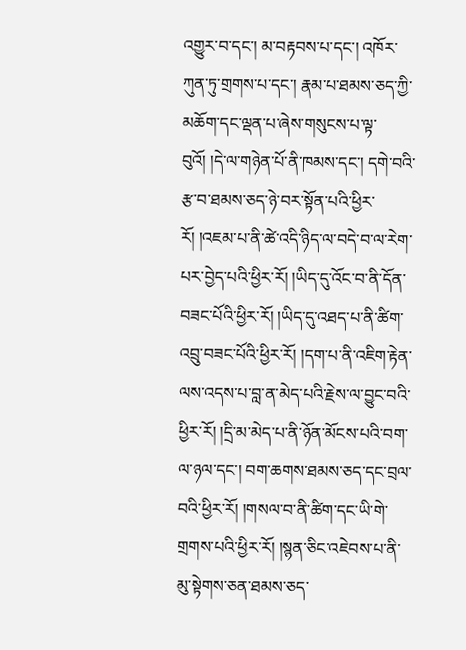འགྱུར་བ་དང་། མ་བརྟབས་པ་དང་། འཁོར་ཀུན་ཏུ་གྲགས་པ་དང་། རྣམ་པ་ཐམས་ཅད་ཀྱི་མཆོག་དང་ལྡན་པ་ཞེས་གསུངས་པ་ལྟ་བུའོ། །དེ་ལ་གཉེན་པོ་ནི་ཁམས་དང་། དགེ་བའི་རྩ་བ་ཐམས་ཅད་ཉེ་བར་སྟོན་པའི་ཕྱིར་རོ། །འཇམ་པ་ནི་ཚེ་འདི་ཉིད་ལ་བདེ་བ་ལ་རེག་པར་བྱེད་པའི་ཕྱིར་རོ། །ཡིད་དུ་འོང་བ་ནི་དོན་བཟང་པོའི་ཕྱིར་རོ། །ཡིད་དུ་འཐད་པ་ནི་ཚིག་འབྲུ་བཟང་པོའི་ཕྱིར་རོ། །དག་པ་ནི་འཇིག་རྟེན་ལས་འདས་པ་བླ་ན་མེད་པའི་རྗེས་ལ་བྱུང་བའི་ཕྱིར་རོ། །དྲི་མ་མེད་པ་ནི་ཉོན་མོངས་པའི་བག་ལ་ཉལ་དང་། བག་ཆགས་ཐམས་ཅད་དང་བྲལ་བའི་ཕྱིར་རོ། །གསལ་བ་ནི་ཚིག་དང་ཡི་གེ་གྲགས་པའི་ཕྱིར་རོ། །སྙན་ཅིང་འཇེབས་པ་ནི་མུ་སྟེགས་ཅན་ཐམས་ཅད་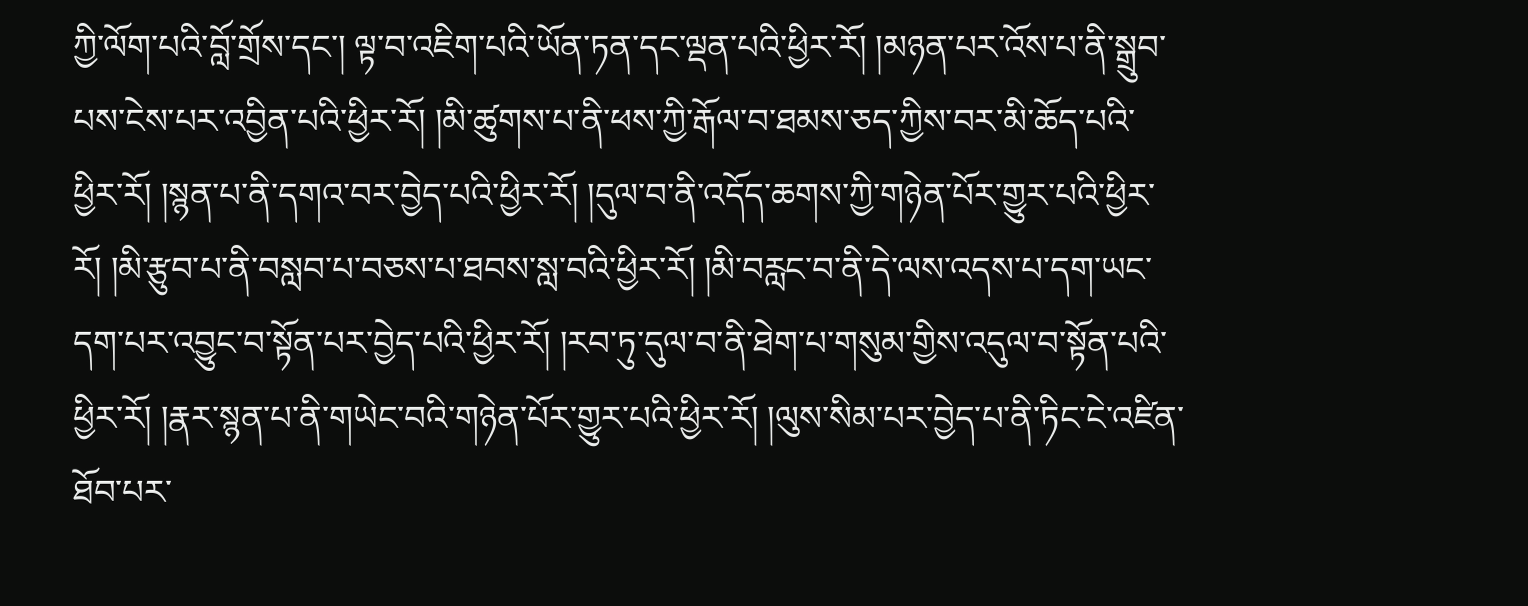ཀྱི་ལོག་པའི་བློ་གྲོས་དང་། ལྟ་བ་འཇིག་པའི་ཡོན་ཏན་དང་ལྡན་པའི་ཕྱིར་རོ། །མཉན་པར་འོས་པ་ནི་སྒྲུབ་པས་ངེས་པར་འབྱིན་པའི་ཕྱིར་རོ། །མི་ཚུགས་པ་ནི་ཕས་ཀྱི་རྒོལ་བ་ཐམས་ཅད་ཀྱིས་བར་མི་ཆོད་པའི་ཕྱིར་རོ། །སྙན་པ་ནི་དགའ་བར་བྱེད་པའི་ཕྱིར་རོ། །དུལ་བ་ནི་འདོད་ཆགས་ཀྱི་གཉེན་པོར་གྱུར་པའི་ཕྱིར་རོ། །མི་རྩུབ་པ་ནི་བསླབ་པ་བཅས་པ་ཐབས་སླ་བའི་ཕྱིར་རོ། །མི་བརླང་བ་ནི་དེ་ལས་འདས་པ་དག་ཡང་དག་པར་འབྱུང་བ་སྟོན་པར་བྱེད་པའི་ཕྱིར་རོ། །རབ་ཏུ་དུལ་བ་ནི་ཐེག་པ་གསུམ་གྱིས་འདུལ་བ་སྟོན་པའི་ཕྱིར་རོ། །རྣར་སྙན་པ་ནི་གཡེང་བའི་གཉེན་པོར་གྱུར་པའི་ཕྱིར་རོ། །ལུས་སིམ་པར་བྱེད་པ་ནི་ཏིང་ངེ་འཛིན་ཐོབ་པར་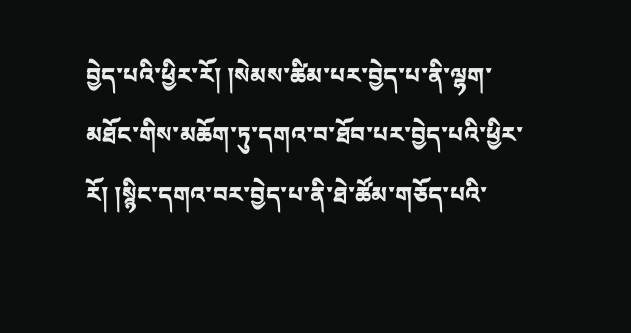བྱེད་པའི་ཕྱིར་རོ། །སེམས་ཚིམ་པར་བྱེད་པ་ནི་ལྷག་མཐོང་གིས་མཆོག་ཏུ་དགའ་བ་ཐོབ་པར་བྱེད་པའི་ཕྱིར་རོ། །སྙིང་དགའ་བར་བྱེད་པ་ནི་ཐེ་ཚོམ་གཅོད་པའི་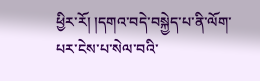ཕྱིར་རོ། །དགའ་བདེ་བསྐྱེད་པ་ནི་ལོག་པར་ངེས་པ་སེལ་བའི་